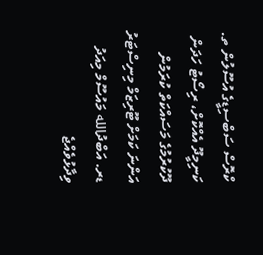ކްރޮސް ސަބްސިޑީގެ އުސޫލުން ތ. ކަނިމީދޫ އެއްކޮށް، ރިސޯޓު ހަދަން ދޫކުރުމުގެ މަސައްކަތް ކުރަމުން އަންނަ ކަމަށް ޓޫރިޒަމް މިނިސްޓަރު ޑރ. އަބްދުالله މައުސޫމް މިއަދު ވިދާޅުވެއްޖެ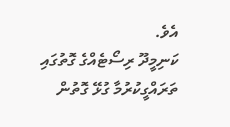އެވެ.
ކަނިމީދޫ ރިސޯޓެއްގެ ގޮތުގައި ތަރައްގީކުރުމާ ގުޅޭ ގޮތުން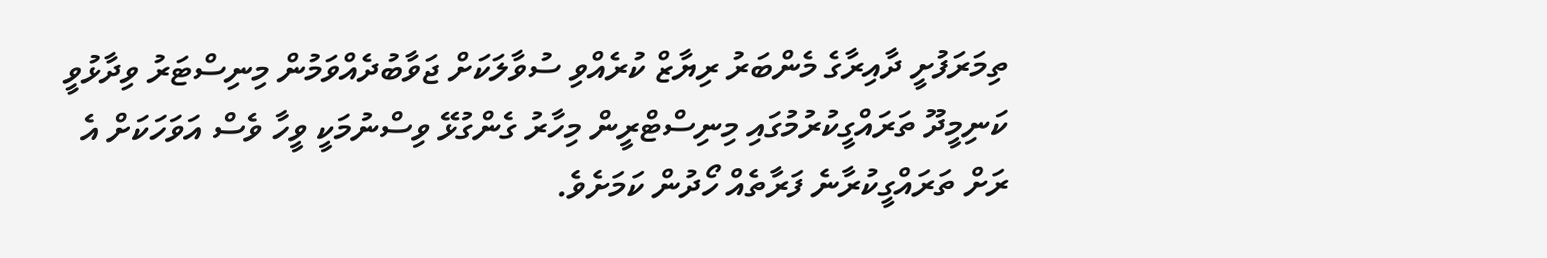ތިމަރަފުށީ ދާއިރާގެ މެންބަރު ރިޔާޒް ކުރެއްވި ސުވާލަކަށް ޖަވާބުދެއްވަމުން މިނިސްޓަރު ވިދާޅުވީ ކަނިމީދޫ ތަރައްގީކުރުމުގައި މިނިސްޓްރީން މިހާރު ގެންގުޅޭ ވިސްނުމަކީ ވީހާ ވެސް އަވަހަކަށް އެ ރަށް ތަރައްގީކުރާނެ ފަރާތެއް ހޯދުން ކަމަށެވެ.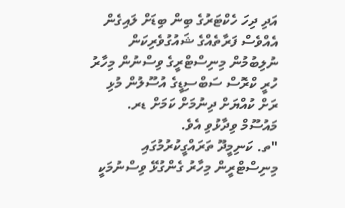އަދި ދިހަ ހެކްޓަރުގެ ބިން ބިޑަށް ލައިގެން އެއްވެސް ފަރާތެއްގެ ޝައުގުވެރިކަން ނުލިބުމުން މިނިސްޓްރީގެ ވިސްނުން މިހާރު ހުރީ ކްރޮސް ސަބްސިޑީގެ އުސޫލުން މުޅި ރަށް ކުއްޔަށް ދިނުމަށް ކަމަށް ޑރ. މައުސޫމް ވިދާޅުވި އެވެ.
"ތ. ކަނިމީދޫ ތަރައްގީކުރުމުގައި މިނިސްޓްރީން މިހާރު ގެންގުޅޭ ވިސްނުމަކީ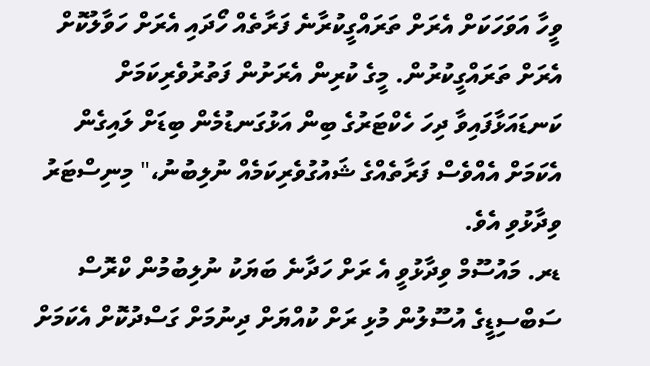ވީހާ އަވަހަކަށް އެރަށް ތަރައްގީކުރާނެ ފަރާތެއް ހޯދައި އެރަށް ހަވާލުކޮށް އެރަށް ތަރައްގީކުރުން. މީގެ ކުރިން އެރަށުން ފަތުރުވެރިކަމަށް ކަނޑައަޅާފައިވާ ދިހަ ހެކްޓަރުގެ ބިން އަޅުގަނޑުމެން ބިޑަށް ލައިގެން އެކަމަށް އެއްވެސް ފަރާތެއްގެ ޝައުގުވެރިކަމެއް ނުލިބުނު،" މިނިސްޓަރު ވިދާޅުވި އެވެ.
ޑރ. މައުސޫމް ވިދާޅުވީ އެ ރަށް ހަދާނެ ބަޔަކު ނުލިބުމުން ކްރޮސް ސަބްސިޑީގެ އުސޫލުން މުޅި ރަށް ކުއްޔަށް ދިނުމަށް ގަސްދުކޮށް އެކަމަށް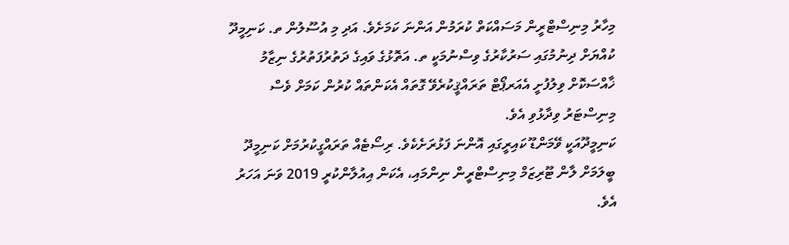މިހާރު މިނިސްޓްރީން މަސައްކަތް ކުރަމުން އަންނަ ކަމަށެވެ. އަދި މި އުސޫލުން ތ. ކަނިމީދޫ ކުއްޔަށް ދިނުމުގައި ސަރުކާރުގެ ވިސްނުމަކީ ތ. އަތޮޅުގެ ވައިގެ ދަތުރުފަތުރުގެ ނިޒާމު ޚާއްސަކޮށް ވިލުފުށީ އެއަރޕޯޓް ތަރައްޤީކުރެވޭ ގޮތައް އެކަންތައް ކުރުން ކަމަށް ވެސް މިނިސްޓަރު ވިދާޅުވި އެވެ.
ކަނިމީދޫއަކީ ވޭމަންޑޫ ކައިރީގައި އޮންނަ ފަޅުރަށެކެވެ. ރިސޯޓެއް ތަރައްގީކުރުމަށް ކަނިމީދޫ ބީލަމަށް ލާން ޓޫރިޒަމް މިނިސްޓްރީން ނިންމައި، އެކަން އިއުލާންކުރީ 2019 ވަނަ އަހަރު އެވެ.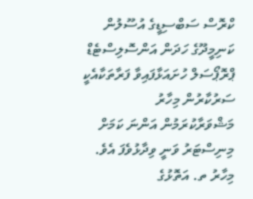ކްރޮސް ސަބްސިޑީގެ އުސޫލުން ކަނިމީދޫގެ ހަދަން އަންސޮލިސްޓެޑް ޕްރޮޕޯސަލް ހުށައަޅާފައިވާ ފަރާތަކާއެކީ ސަރުކާރުން މިހާރު މަޝްވަރާކުރަމުން އަންނަ ކަމަށް މިނިސްޓަރު ވަނީ ވިދާޅުވެފަ އެވެ.
މިހާރު ތ. އަތޮޅުގެ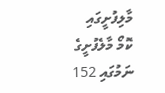މާލިފުށީގައި ކޮމޯ މާލެފުށީގެ ނަމުގައި 152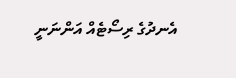އެނދުގެ ރިސޯޓެއް އަންނަނީ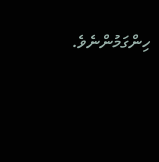ހިންގަމުންނެވެ.